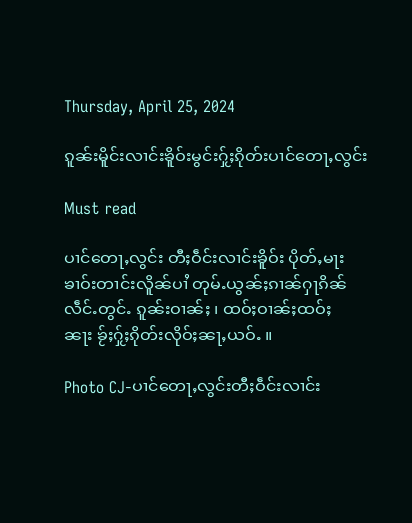Thursday, April 25, 2024

ၵူၼ်းမိူင်းလၢင်းၶိူဝ်းမွင်းႁႂ်ႈၵိုတ်းပၢင်တေႃႇလွင်း

Must read

ပၢင်တေႃႇလွင်း တီႈဝဵင်းလၢင်းၶိူဝ်း ပိုတ်ႇမႃး ၶၢဝ်းတၢင်းလိူၼ်ပၢႆ တုမ်ႉယွၼ်ႈၵၢၼ်ႁႃၵိၼ်လဵင်ႉတွင်ႉ ၵူၼ်းဝၢၼ်ႈ ၊ ထဝ်ႈဝၢၼ်ႈထဝ်ႈၼႃး ၶႂ်ႈႁႂ်ႈၵိုတ်းလိုဝ်ႈၼႃႇယဝ်ႉ ။

Photo CJ-ပၢင်တေႃႇလွင်းတီႈဝဵင်းလၢင်း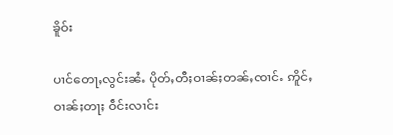ၶိူဝ်း

ပၢင်တေႃႇလွင်းၼႆႉ ပိုတ်ႇတီႈဝၢၼ်ႈတၼ်ႇၸၢင်ႉ ဢိူင်ႇဝၢၼ်ႈတႃႈ ဝဵင်းလၢင်း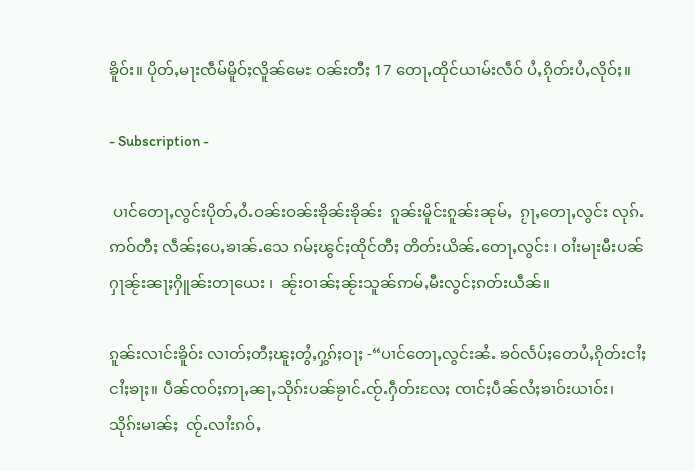ၶိူဝ်း။ ပိုတ်ႇမႃးၸဵမ်မိူဝ်ႈလိူၼ်မေႊ ဝၼ်းတီႈ 17 တေႃႇထိုင်ယၢမ်းလဵဝ် ပႆႇၵိုတ်းပႆႇလိုဝ်ႈ။

- Subscription -

 ပၢင်တေႃႇလွင်းပိုတ်ႇဝႆႉဝၼ်းဝၼ်းၶိုၼ်းၶိုၼ်း  ၵူၼ်းမိူင်းၵူၼ်းၼုမ်ႇ  ၵႂႃႇတေႃႇလွင်း လုၵ်ႉဢဝ်တီႈ လဵၼ်ႈပေႇၶၢၼ်ႉသေ ၵမ်ႈၽွင်ႈထိုင်တီႈ တိတ်းယိၼ်ႉတေႃႇလွင်း ၊ ဝၢႆးမႃးမီးပၼ်ႁႃၼႂ်းၼႃႈႁိူၼ်းတႃယေး ၊  ၼႂ်းဝၢၼ်ႈၼႂ်းသူၼ်ဢမ်ႇမီးလွင်ႈၵတ်းယဵၼ်။

ၵူၼ်းလၢင်းၶိူဝ်း လၢတ်ႈတီႈၽူႈတွႆႇႁွၵ်ႈဝႃႈ -“ပၢင်တေႃႇလွင်းၼႆႉ ၶဝ်လႅပ်ႈတေပႆႇၵိုတ်းငၢႆႈငၢႆႈၶႃႈ။ ပဵၼ်ၸဝ်ႈဢႃႇၼႃႇသိုၵ်းပၼ်ၶႂၢင်ႉၸႂ်ႉႁဵတ်းလႄႈ ၸၢင်ႈပဵၼ်လႆႈၶၢဝ်းယၢဝ်း၊    သိုၵ်းမၢၼ်ႈ  ၸႂ်ႉလၢႆးၵဝ်ႇ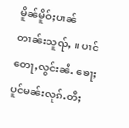မိူၼ်မိူဝ်ႈပၢၼ်တၢၼ်းသူၺ်ႇ ။ ပၢင်တေႃႇလွင်းၼႆႉ ၶေႃႈပူင်မၼ်းလုၵ်ႉတီႈ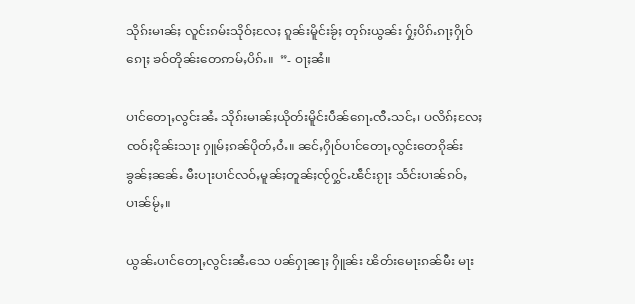သိုၵ်းမၢၼ်ႈ လူင်းၵမ်းသိုဝ်ႈလႄႈ ၵူၼ်းမိူင်းၶႂ်ႈ တုၵ်းယွၼ်း ႁႂ်ႈပိၵ်ႉၵႃႈႁိုဝ်ၵေႃႈ ၶဝ်တိုၼ်းတေဢမ်ႇပိၵ်ႉ။  ”- ဝႃႈၼႆ။

ပၢင်တေႃႇလွင်းၼႆႉ သိုၵ်းမၢၼ်ႈယိုတ်းမိူင်းပဵၼ်ၵေႃႉၸီႉသင်ႇ၊ ပလိၵ်ႈလႄႈၸဝ်ႈငိုၼ်းသႃး ႁူမ်ႈၵၼ်ပိုတ်ႇဝႆႉ။ ၼင်ႇႁိုဝ်ပၢင်တေႃႇလွင်းတေၵိုၼ်းၶွၼ်ႈၼၼ်ႉ မီးပႃးပၢင်လဝ်ႇမူၼ်ႈတူၼ်ႈၸႂ်ႁွင်ႉၽဵင်းၵႂႃး သႅင်းပၢၼ်ၵဝ်ႇ ပၢၼ်မႂ်ႇ။

ယွၼ်ႉပၢင်တေႃႇလွင်းၼႆႉသေ ပၼ်ႁႃၼႃႈ ႁိူၼ်း ၽိတ်းမေႃးၵၼ်မီး မႃး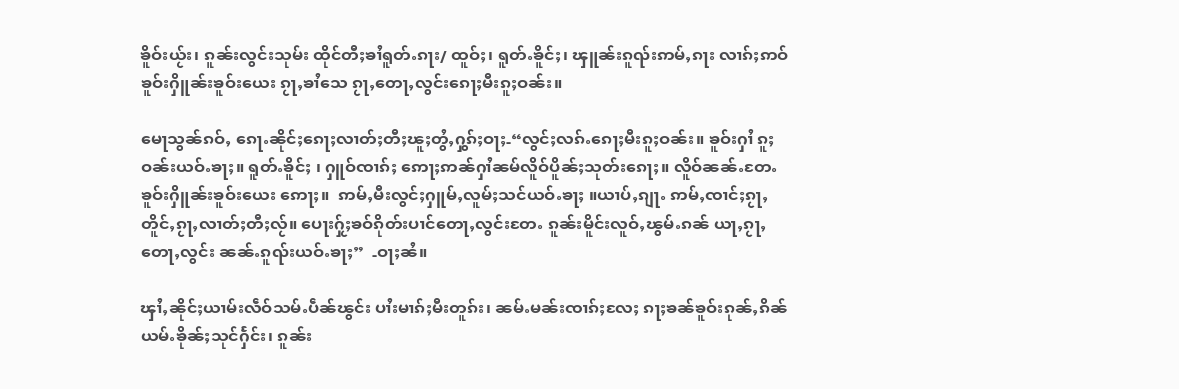ၶိူဝ်းယႂ်း၊ ၵူၼ်းလွင်းသုမ်း ထိုင်တီႈၶၢႆရူတ်ႉၵႃး/ ထူဝ်ႈ၊ ရူတ်ႉၶိူင်ႈ၊ ၾူၼ်းၵူၺ်းဢမ်ႇၵႃး လၢၵ်ႈဢဝ် ၶူဝ်းႁိူၼ်းၶူဝ်းယေး ၵႂႃႇၶၢႆသေ ၵႂႃႇတေႃႇလွင်းၵေႃႈမီးၵူႈဝၼ်း။

မေႃသွၼ်ၵဝ်ႇ ၵေႃႉၼိုင်ႈၵေႃႈလၢတ်ႈတီႈၽူႈတွႆႇႁွၵ်ႈဝႃႈ-“လွင်ႈလၵ်ႉၵေႃႈမီးၵူႈဝၼ်း။ ၶူဝ်းႁၢႆ ၵူႈဝၼ်းယဝ်ႉၶႃႈ။ ရူတ်ႉၶိူင်ႈ ၊ ႁူဝ်ၸၢၵ်ႈ ဢေႃႈဢၼ်ႁၢႆၼမ်လိူဝ်ပိူၼ်ႈသုတ်းၵေႃႈ။ လိူဝ်ၼၼ်ႉတႄႉ ၶူဝ်းႁိူၼ်းၶူဝ်းယေး ဢေႃႈ။  ဢမ်ႇမီးလွင်ႈႁူမ်ႇလူမ်ႈသင်ယဝ်ႉၶႃႈ ။ယၢပ်ႇၵျႃႉ ဢမ်ႇၸၢင်ႈၵႂႃႇတိူင်ႇၵႂႃႇလၢတ်ႈတီႈလႂ်။ ပေႃးႁႂ်ႈၶဝ်ၵိုတ်းပၢင်တေႃႇလွင်းတႄႉ ၵူၼ်းမိူင်းလူဝ်ႇၽွမ်ႉၵၼ် ယႃႇၵႂႃႇတေႃႇလွင်း ၼၼ်ႉၵူၺ်းယဝ်ႉၶႃႈ”  -ဝႃႈၼႆ။

ၾၢႆႇၼိုင်ႈယၢမ်းလဵဝ်သမ်ႉပဵၼ်ၽွင်း ပၢႆးမၢၵ်ႈမီးတူၵ်း၊ ၼမ်ႉမၼ်းၸၢၵ်ႈလႄႈ ၵႃႈၶၼ်ၶူဝ်းၵုၼ်ႇၵိၼ်ယမ်ႉၶိုၼ်ႈသုင်ႁႅင်း၊ ၵူၼ်း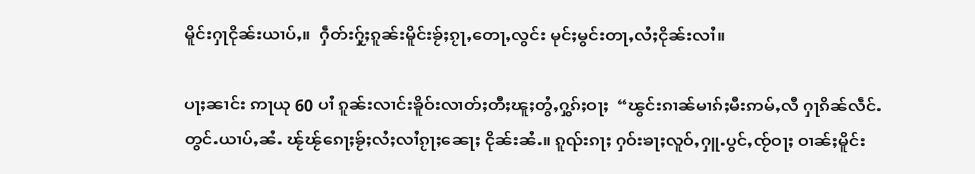မိူင်းႁႃငိုၼ်းယၢပ်ႇ။  ႁဵတ်းႁႂ်ႈၵူၼ်းမိူင်းၶႂ်ႈၵႂႃႇတေႃႇလွင်း မုင်ႈမွင်းတႃႇလႆႈငိုၼ်းလၢႆ။

ပႃႈၼၢင်း ဢႃယု 60 ပၢႆ ၵူၼ်းလၢင်းၶိူဝ်းလၢတ်ႈတီႈၽူႈတွႆႇႁွၵ်ႈဝႃႈ  “ၽွင်းၵၢၼ်မၢၵ်ႈမီးဢမ်ႇလီ ႁႃၵိၼ်လဵင်ႉတွင်ႉယၢပ်ႇၼႆႉ ၽႂ်ၽႂ်ၵေႃႈၶႂ်ႈလႆႈလၢႆၵႂႃႈၼေႃႈ ငိုၼ်းၼႆႉ။ ၵူၺ်းၵႃႈ ႁဝ်းၶႃႈလူဝ်ႇႁူႉပွင်ႇၸႂ်ဝႃႈ ဝၢၼ်ႈမိူင်း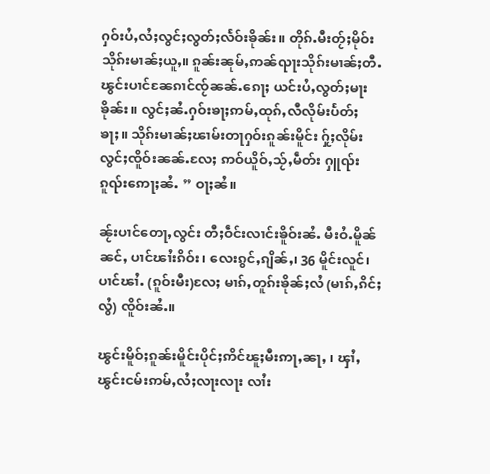ႁဝ်းပႆႇလႆႈလွင်ႈလွတ်ႈလႅဝ်းၶိုၼ်း။ တိုၵ်ႉမီးတႂ်ႈမိုဝ်းသိုၵ်းမၢၼ်ႈယူႇ။ ၵူၼ်းၼုမ်ႇဢၼ်ၺႃးသိုၵ်းမၢၼ်ႈတီႉၽွင်းပၢင်ၼႄၵၢင်ၸႂ်ၼၼ်ႉၵေႃႈ ယင်းပႆႇလွတ်ႈမႃးၶိုၼ်း။ လွင်ႈၼႆႉႁဝ်းၶႃႈဢမ်ႇထုၵ်ႇလီလိုမ်းပႅတ်ႈၶႃႈ။ သိုၵ်းမၢၼ်ႈၽၢမ်းတႃႁဝ်းၵူၼ်းမိူင်း ႁႂ်ႈလိုမ်းလွင်ႈၸိူဝ်းၼၼ်ႉလႄႈ ဢဝ်ယိူဝ်ႇသႂ်ႇမဵတ်း ႁူၺ်းၵူၺ်းဢေႃႈၼႆႉ ” ဝႃႈၼႆ။

ၼႂ်းပၢင်တေႃႇလွင်း တီႈဝဵင်းလၢင်းၶိူဝ်းၼႆႉ မီးဝႆႉမိူၼ်ၼင်ႇ ပၢင်ၽၢႆးၵိဝ်း၊ လေးၵွင်ႇၵျိၼ်ႇ၊ 36 မိူင်းလူင်၊ ပၢင်ၽၢႆႉ (ၵူဝ်းမီး)လႄႈ မၢၵ်ႇတူၵ်းၶိုၼ်ႈလႆ (မၢၵ်ႇၵိင်ႈလွႆ) ၸိူဝ်းၼႆႉ။

ၽွင်းမိူဝ်ႈၵူၼ်းမိူင်းပိုင်ႈဢိင်ၽူႈမီးဢႃႇၼႃႇ ၊ ၾၢႆႇၽွင်းငမ်းဢမ်ႇလႆႈလႃးလႃး လၢႆး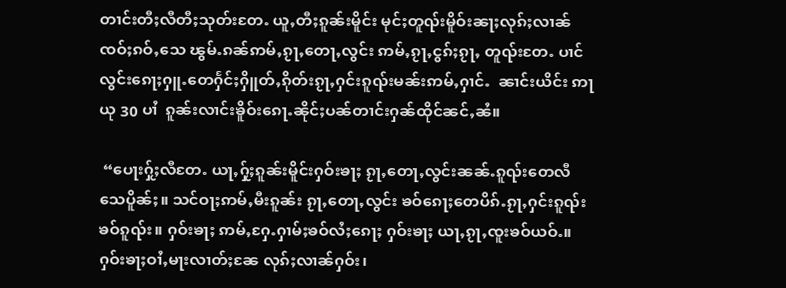တၢင်းတီႈလီတီႈသုတ်းတႄႉ ယူႇတီႈၵူၼ်းမိူင်း မုင်ႈတူၺ်းမိူဝ်းၼႃႈလုၵ်ႈလၢၼ်ၸဝ်ႈၵဝ်ႇသေ ၽွမ်ႉၵၼ်ဢမ်ႇၵႂႃႇတေႃႇလွင်း ဢမ်ႇၵႂႃႇငွၵ်ႈၵႂႃႇ တူၺ်းတႄႉ ပၢင်လွင်းၵေႃႈႁူႉတေႁႅင်ႈႁိူတ်ႇၵိုတ်းၵႂႃႇႁင်းၵူၺ်းမၼ်းဢမ်ႇႁၢင်ႉ  ၼၢင်းယိင်း ဢႃယု 30 ပၢႆ  ၵူၼ်းလၢင်းၶိူဝ်းၵေႃႉၼိုင်ႈပၼ်တၢင်းႁၼ်ထိုင်ၼင်ႇၼႆ။

 “ပေႃးႁႂ်ႈလီတႄႉ ယႃႇႁႂ်ႈၵူၼ်းမိူင်းႁဝ်းၶႃႈ ၵႂႃႇတေႃႇလွင်းၼၼ်ႉၵူၺ်းတေလီသေပိူၼ်ႈ။ သင်ဝႃႈဢမ်ႇမီးၵူၼ်း ၵႂႃႇတေႃႇလွင်း ၶဝ်ၵေႃႈတေပိၵ်ႉၵႂႃႇႁင်းၵူၺ်းၶဝ်ၵူၺ်း။ ႁဝ်းၶႃႈ ဢမ်ႇႁႄႉႁၢမ်ႈၶဝ်လႆႈၵေႃႈ ႁဝ်းၶႃႈ ယႃႇၵႂႃႇၸူးၶဝ်ယဝ်ႉ။ ႁဝ်းၶႃႈဝၢႆႇမႃးလၢတ်ႈၼႄ လုၵ်ႈလၢၼ်ႁဝ်း၊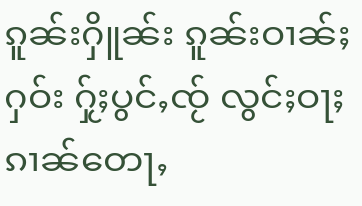ၵူၼ်းႁိူၼ်း ၵူၼ်းဝၢၼ်ႈႁဝ်း ႁႂ်ႈပွင်ႇၸႂ် လွင်ႈဝႃႈ ၵၢၼ်တေႃႇ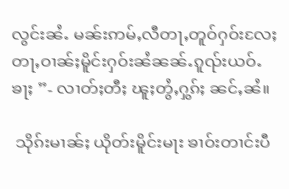လွင်းၼႆႉ မၼ်းဢမ်ႇလီတႃႇတူဝ်ႁဝ်းလႄႈ တႃႇဝၢၼ်ႈမိူင်းႁဝ်းၼႆၼၼ်ႉၵူၺ်းယဝ်ႉၶႃႈ ”- လၢတ်ႈတီႈ ၽူႈတွႆႇႁွၵ်ႈ ၼင်ႇၼႆ။

 သိုၵ်းမၢၼ်ႈ ယိုတ်းမိူင်းမႃး ၶၢဝ်းတၢင်းပီ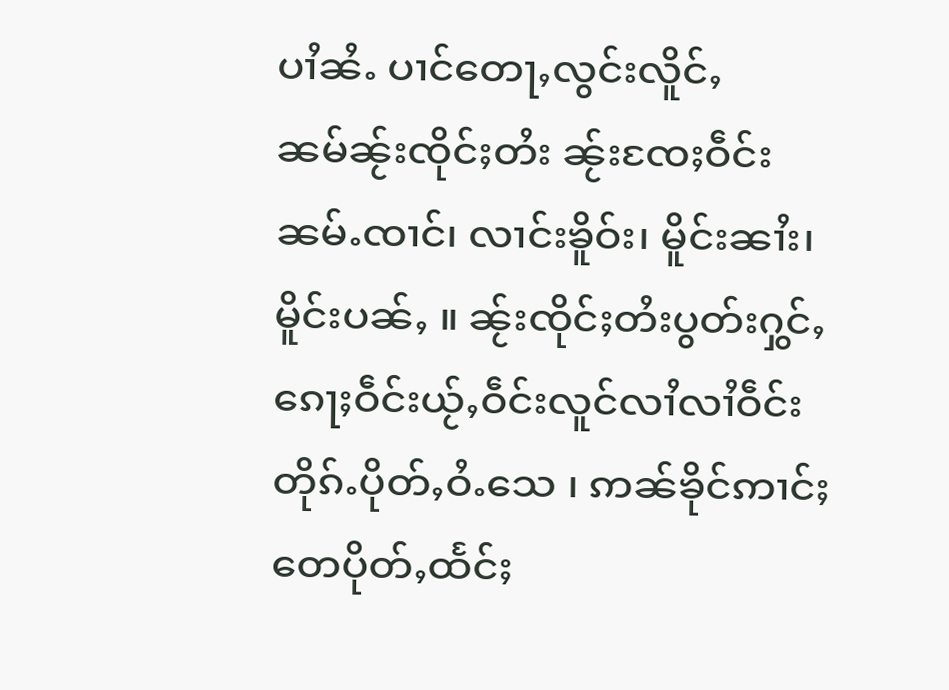ပၢႆၼႆႉ ပၢင်တေႃႇလွင်းလိူင်ႇၼမ်ၼႂ်းၸိုင်ႈတႆး ၼႂ်းၸႄႈဝဵင်းၼမ်ႉၸၢင်၊ လၢင်းၶိူဝ်း၊ မိူင်းၼၢႆး၊ မိူင်းပၼ်ႇ ။ ၼႂ်းၸိုင်ႈတႆးပွတ်းႁွင်ႇၵေႃႈဝဵင်းယႂ်ႇဝဵင်းလူင်လၢႆလၢႆဝဵင်း တိုၵ်ႉပိုတ်ႇဝႆႉသေ ၊ ဢၼ်ၶိုင်ဢၢင်ႈတေပိုတ်ႇထႅင်ႈ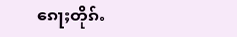ၵေႃႈတိုၵ်ႉ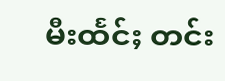မီးထႅင်ႈ တင်း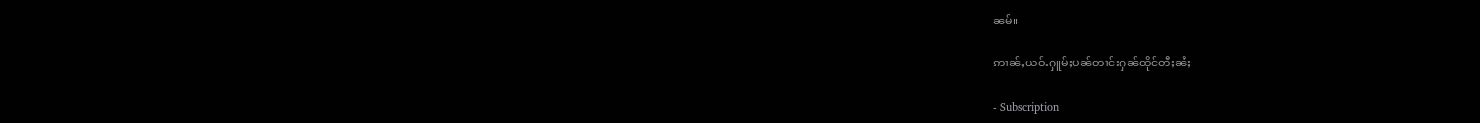ၼမ်။

ဢၢၼ်ႇယဝ်ႉႁူမ်ႈပၼ်တၢင်းႁၼ်ထိုင်တီႈၼႆႈ

- Subscription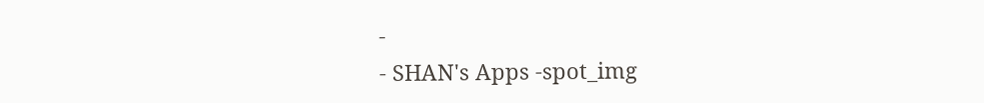-
- SHAN's Apps -spot_img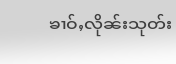ၶၢဝ်ႇလိုၼ်းသုတ်း